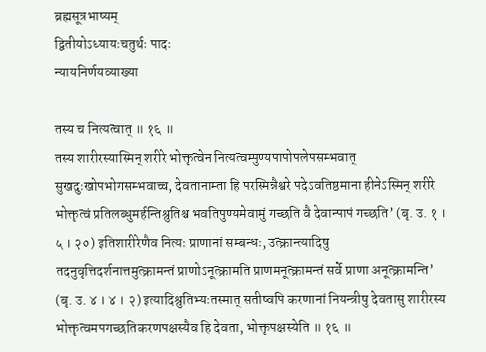ब्रह्मसूत्रभाष्यम्
द्वितीयोऽध्यायःचतुर्थः पादः
न्यायनिर्णयव्याख्या

तस्य च नित्यत्वात् ॥ १६ ॥
तस्य शारीरस्यास्मिन् शरीरे भोक्तृत्वेन नित्यत्वम्पुण्यपापोपलेपसम्भवात् सुखदुःखोपभोगसम्भवाच्च, देवतानाम्ता हि परस्मिन्नैश्वरे पदेऽवतिष्ठमाना हीनेऽस्मिन् शरीरे भोक्तृत्वं प्रतिलब्धुमर्हन्तिश्रुतिश्च भवतिपुण्यमेवामुं गच्छति वै देवान्पापं गच्छति’ (बृ. उ. १ । ५ । २०) इतिशारीरेणैव नित्यः प्राणानां सम्बन्धः, उत्क्रान्त्यादिषु तदनुवृत्तिदर्शनात्तमुत्क्रामन्तं प्राणोऽनूत्क्रामति प्राणमनूत्क्रामन्तं सर्वे प्राणा अनूत्क्रामन्ति’ (बृ. उ. ४ । ४ । २) इत्यादिश्रुतिभ्यःतस्मात् सतीष्वपि करणानां नियन्त्रीषु देवतासु शारीरस्य भोक्तृत्वमपगच्छतिकरणपक्षस्यैव हि देवता, भोक्तृपक्षस्येति ॥ १६ ॥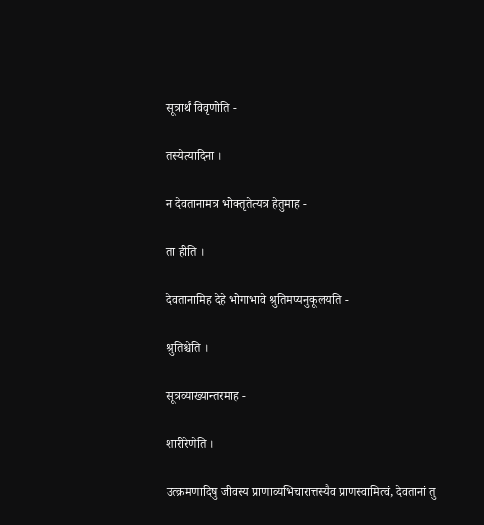सूत्रार्थं विवृणोति -

तस्येत्यादिना ।

न देवतानामत्र भोक्तृतेत्यत्र हेतुमाह -

ता हीति ।

देवतानामिह देहे भोगाभावे श्रुतिमप्यनुकूलयति -

श्रुतिश्चेति ।

सूत्रव्याख्यान्तरमाह -

शारीरेणेति ।

उत्क्रमणादिषु जीवस्य प्राणाव्यभिचारात्तस्यैव प्राणस्वामित्वं, देवतानां तु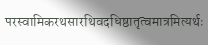परस्वामिकरथसारथिवदधिष्ठातृत्वमात्रमित्यर्थः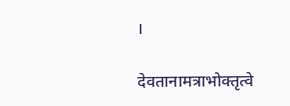।

देवतानामत्राभोक्तृत्वे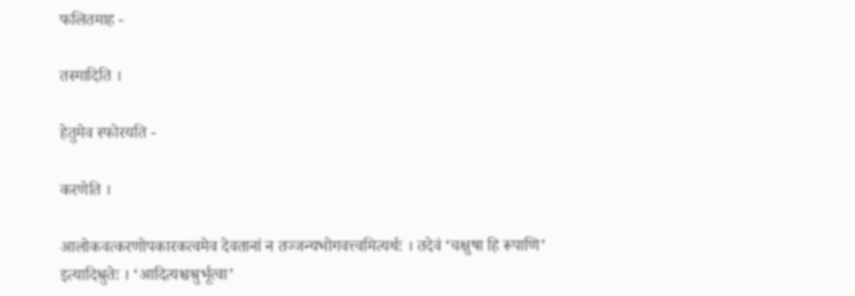फलितमाह -

तस्मादिति ।

हेतुमेव स्फोरयति -

करणेति ।

आलोकवत्करणोपकारकत्वमेव देवतानां न तज्जन्यभोगवत्त्वमित्यर्थः । तदेवं ‘चक्षुषा हि रूपाणि’ इत्यादिश्रुतेः । ‘आदित्यश्चश्रुर्भूत्वा’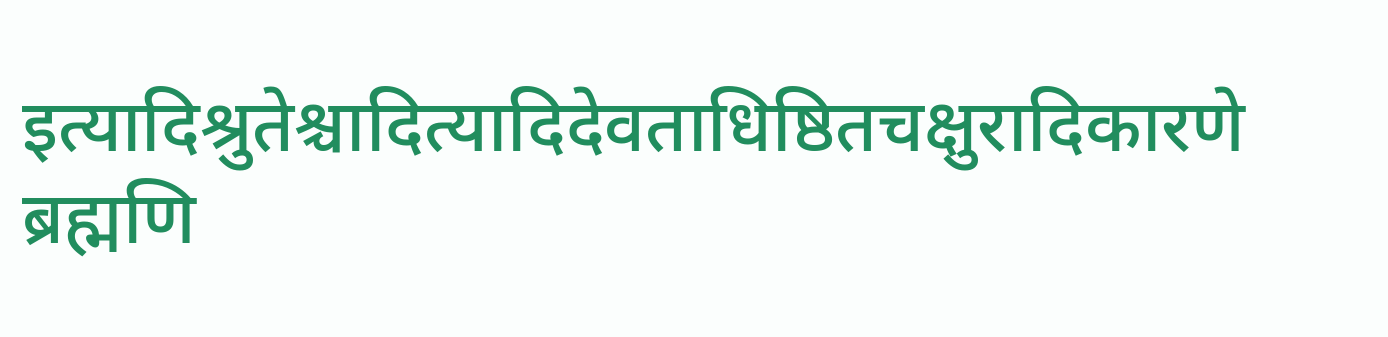इत्यादिश्रुतेश्चादित्यादिदेवताधिष्ठितचक्षुरादिकारणे ब्रह्मणि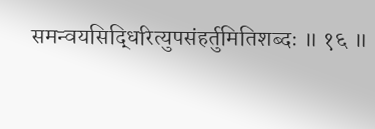समन्वयसिद्धिरित्युपसंहर्तुमितिशब्दः ॥ १६ ॥